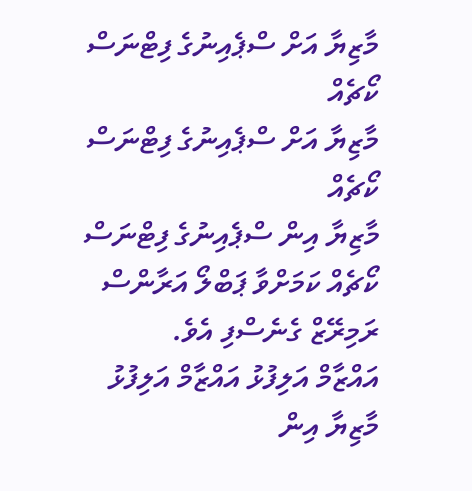މާޒިޔާ އަށް ސްޕެއިނުގެ ފިޓްނަސް ކޯޗެއް
މާޒިޔާ އަށް ސްޕެއިނުގެ ފިޓްނަސް ކޯޗެއް
މާޒިޔާ އިން ސްޕެއިނުގެ ފިޓްނަސް ކޯޗެއް ކަމަށްވާ ޕަބްލޯ އަރާންސް ރަމިރޭޒް ގެނެސްފި އެވެ.
އައްޒާމް އަލިފުޅު އައްޒާމް އަލިފުޅު
މާޒިޔާ އިން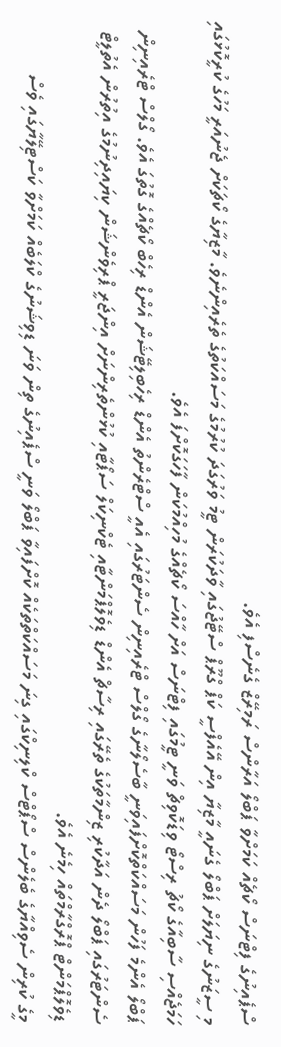ސްޕެއިނުގެ ފިޓްނަސް ކޯޗެއް ކަމަށްވާ ޕަބްލޯ އަރާންސް ރަމިރޭޒް ގެނެސްފި އެވެ.
މި ސީޒަނުގެ ނިޔަލަށް ޕަބްލޯ ގެނައީ މާޒިޔާ އިން އޭއެފްސީ ކަޕް ގްރޫޕް ސްޓޭޖުގައި ވާދަކުރަން ޓީމު ވަރުގަދަ ކުރުމުގެ މަސައްކަތުގެ ތެރެއިންނެވެ. މާޒިޔާގެ ކޯޗަކަށް ޖެނުއަރީ މަހުގެ ކުރީކޮޅުގައި ހަމަޖެއްސި ސާބިއާގެ ކޯޗު ރިސްޓޯ ވިޑަކޮވިޗް ވަނީ ޓީމުގައި ފިޓްނަސް އަށް ހާއްސަ ކޯޗެއްގެ މުހިއްމުކަން ފާހަގަކޮށްފަ އެވެ.
ޕަބްލޯ އެންމެ ފަހުން މަސައްކަތްކޮށްފައިވަނީ ބާސެލޯނާގެ ގޯލްސް ޓްރެއިނިން ސެންޓަރުގައި އެއީ ސްޓްރެންތު އެންޑް ރިހެބިލިޓޭޝަން އެންޑް ރިހެބް ކޯޗެއްގެ ގޮތުގަ އެވެ. ގޯލްސް ޓްރެއިނިން ސެންޓަރުގައި ޕަބްލޯ ދެން އަދާކުރި ޒިންމާތަކުގެ ތެރޭގައި ރިސާޗް އެންޑް ޑިވެލޮޕްމަންޓާއި ޓެކްނިކަލް ސަޕޯޓާއި ކުޅުންތެރިންނަށް އިންޖަރީ ޕްރިވެންޝަން ކިޔައިދިނުމުގެ އިތުރުން އެތުލީޓް ޑިވެލޮޕްމަންޓް ޕްރޮގްރާމްތައް ހިމެނެ އެވެ.
މީގެ ކުރިން ސެވިއްޔާގެ ބެލެންސް ސްޕޯޓްސް ކްލިނިކްގައި ގިނަ މަސައްކަތްތަކެއް ކޮށްފައިވާ ޕަބްލޯ ވަނީ ސްޕެއިނުގެ ތިން ވަނަ ޑިވިޝަނުގެ ކްލަބެއް ކަމަށްވާ ކަސްޓިލޭޔާގައި ވެސް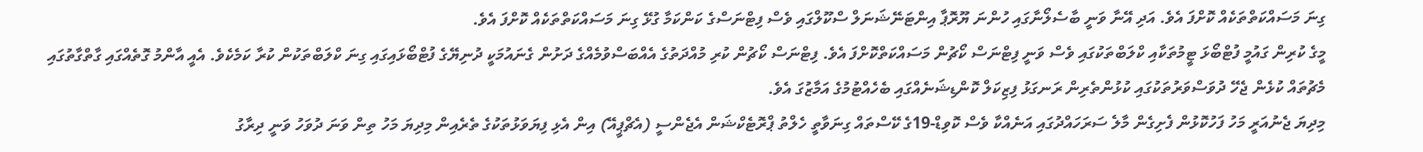ގިނަ މަސައްކަތްތަކެއް ކޮށްފަ އެވެ. އަދި އޭނާ ވަނީ ބާސެލޯނާގައި ހުންނަ ޔޫރޮޕާ އިންޓަނޭޝަނަލް ސްކޫލްގައި ވެސް ފިޓްނަސްގެ ކަންކަމާ ގުޅޭ ގިނަ މަސައްކަތްތަކެއް ކޮށްފަ އެވެ.
މީގެ ކުރިން ގައުމީ ފުޓްބޯޅަ ޓީމުތަކާއި ކްލަބްތަކުގައި ވެސް ވަނީ ފިޓްނަސް ކޯޗުން މަސައްކަތްކޮށްފަ އެވެ. ފިޓްނަސް ކޯޗުން ކުރި މުއްދަތުގެ އެއްބަސްވުމެއްގެ ދަށުން ގެނައުމަކީ ދުނިޔޭގެ ފުޓްބޯޅައިގައި ގިނަ ކްލަބްތަކުން ކުރާ ކަމެކެވެ. އެއީ އާންމު ގޮތެއްގައި ގާތްގާތުގައި މެޗުތައް ކުޅެން ޖެހޭ ދުވަސްވަރުތަކުގައި ކުޅުންތެރިން ރަނގަޅު ފިޒިކަލް ކޮންޑިޝަނެއްގައި ބެހެއްޓުމުގެ އަމާޒުގަ އެވެ.
މިދިޔަ ޖެނުއަރީ މަހު ފަހުކޮޅުން ފެށިގެން މާލެ ސަރަހައްދުގައި އަނެއްކާ ވެސް ކޮވިޑް-19ގެ ކޭސްތައް ގިނަވާތީ ހެލްތު ޕްރޮޓެކްޝަން އެޖެންސީ (އެޗްޕީއޭ) އިން އެޅި ފިޔަވަޅުތަކުގެ ތެރެއިން މިދިޔަ މަހު ތިން ވަނަ ދުވަހު ވަނީ ދިރާގު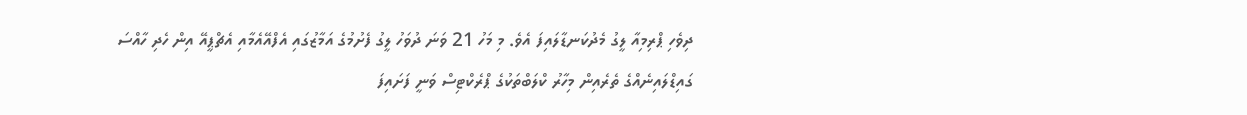ދިވެހި ޕްރިމިއާ ލީގު މެދުކަނޑާލައިފަ އެވެ. މި މަހު 21 ވަނަ ދުވަހު ލީގު ފެށުމުގެ އަމާޒުގައި އެފްއޭއެމާއި އެޗްޕީއޭ އިން ހެދި ހާއްސަ ގައިޑްލައިނެއްގެ ތެރެއިން މިހާރު ކްލަބްތަކުގެ ޕްރެކްޓިސް ވަނީ ފަށައިފަ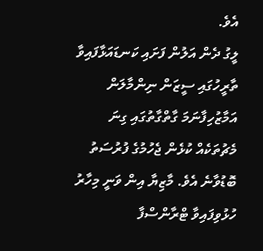އެވެ.
ލީގު ދެން އަލުން ފަށައި ކަނޑައަޅާފައިވާ ތާރީހުގައި ސީޒަން ނިންމާލަން އަމާޒުހިފާނަމަ ގާތްގާތުގައި ގިނަ މެޗުތަކެއް ކުޅެން ޖެހުމުގެ ފުރުސަތު ބޮޑުވާނެ އެވެ. މާޒިޔާ އިން ވަނީ މިހާރު ހުޅުވިފައިވާ ޓްރާންސްފާ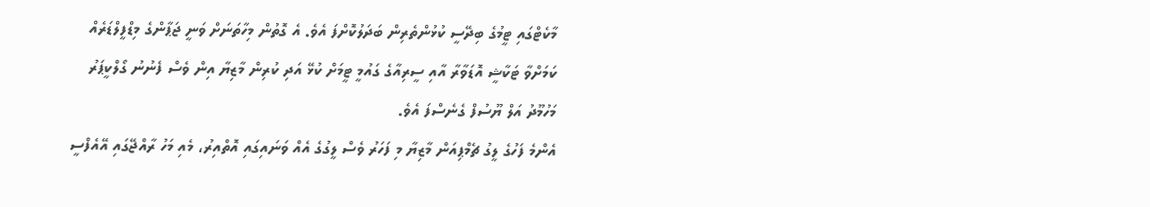މާކެޓްގައި ޓީމުގެ ބިދޭސީ ކުޅުންތެރިން ބަދަލުކޮށްފަ އެވެ. އެ ގޮތުން މިހާތަނަށް ވަނީ ޖަޕާންގެ މިޑްފީލްޑަރެއް ކަމަށްވާ ޓަކާޝީ އޮޑަވާރާ އާއި ސީރިއާގެ ގައުމީ ޓީމަށް ކުޅޭ އަދި ކުރިން މާޒިޔާ އިން ވެސް ފެނުނު ގޯލްކީޕަރު މަހުމޫދު އަލް ޔޫސުފް ގެނެސްފަ އެވެ.
އެންމެ ފަހުގެ ލީގު ޗެމްޕިއަން މާޒިޔާ މި ފަހަރު ވެސް ލީގުގެ އެއް ވަނައިގައި އޮތްއިރު، މެއި މަހު ރާއްޖޭގައި އޭއެފްސީ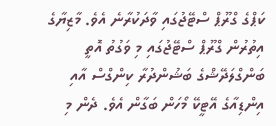ކަޕްގެ ގްރޫޕް ސްޓޭޖުގައި ވާދަކުރާނެ އެވެ. މާޒިޔާގެ އިތުރުން ގްރޫޕް ސްޓޭޖުގައި މި ވަގުތު އޮތީ ބަންގްލަދޭޝްގެ ބަޝުންދުރާ ކިންގްސް އާއި އިންޑިއާގެ އޭޓީކޭ މޯހަން ބަގާން އެވެ. ދެން މި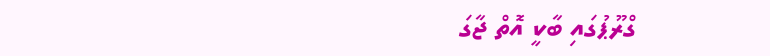ގްރޫޕުގައި ބާކީ އޮތް ޖާގަ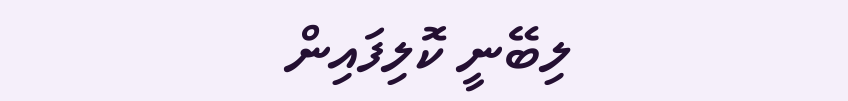ލިބޭނީ ކޮލިފައިން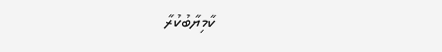ކާމިޔާބުކުރާ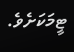ޓީމަކަށެވެ.